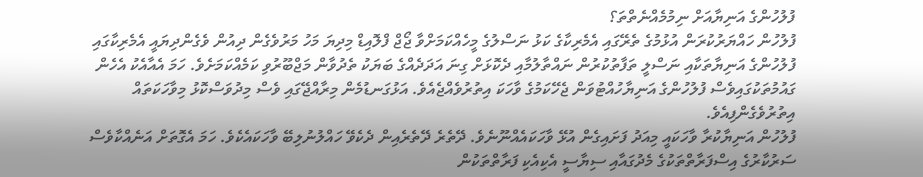ފުލުހުންގެ އަނިޔާއަށް ނިމުމެއްނެތްތަ؟
ފުލުހުން ހައްޔަރުކުރަން އުޅުމުގެ ތެރޭގައި އެމެރިކާގެ ކަޅު ނަސްލުގެ މީހެއްކަމަށްވާ ޖޯޖް ފްލޮއިޑް މިދިޔަ މަހު މަރުވެގެން ދިއުން ވެގެންދިޔައީ އެމެރިކާގައި ފުލުހުންގެ އަނިޔާތަކާއި ނަސްލީ ތަފާތުކުރުން ނައްތާލުމާއި ދެކޮޅަށް ގިނަ އަދަދެއްގެ ބަޔަކު ތެދުވާން މަޖްބޫރުވި ކަމެއްކަމަށެވެ. ހަމަ އެއާއެކު އެހެން ގައުމުތަކުގައިވެސް ފުލުހުންގެ އަނިޔާހުއްޓުވަން ޖެހޭކަމުގެ ވާހަކަ އިތުރުވެއްޖެއެވެ. އަޅުގަނޑުމެން މިރާއްޖޭގައި ވެސް މިދުވަސްކޮޅު މިވާހަކަތައް އިތުރުވެގެންފިއެވެ.
ފުލުހުން އަނިޔާކުރާ ވާހަކައީ މިއަދު ފަށައިގެން އުޅޭ ވާހަކައެއްނޫނެވެ. ދޭތެރެ ދޭތެރެއިން ދެކެވޭ ހައްލުނުލިބޭ ވާހަކައެކެވެ. ހަމަ އެގޮތަށް އަނެއްކާވެސް ސަރުކާރުގެ އިސްފަރާތްތަކުގެ މެދުގައާއި ސިޔާސީ އެކިއެކި ފަރާތްތަކުން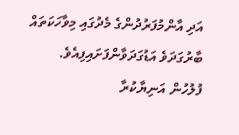އަދި އާންމުފަރުދުންގެ މެދުގައި މިވާހަކަތައް ބާރުގަދަވެ އަޑުގަދަވާންފަށައިފިއެވެ.
ފުލުހުން އަނިޔާކުރާ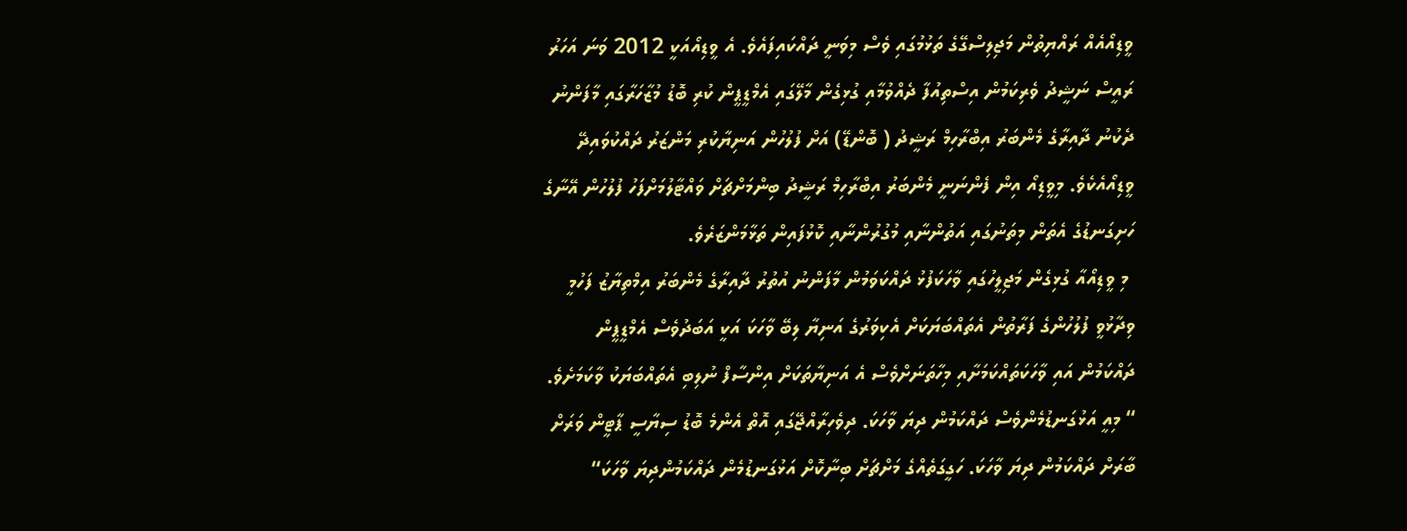ވީޑިއޯއެއް ރައްޔިތުން މަޖިލިސްގޭގެ ތަޅުމުގައި ވެސް މިވަނީ ދައްކައިފައެވެ. އެ ވީޑިއޯއަކީ 2012 ވަނަ އަހަރު ރައީސް ނަޝީދު ވެރިކަމުން އިސްތިއުފާ ދެއްވުމާއި ގުޅިގެން މާލޭގައި އެމްޑީޕީން ކުރި ބޮޑު މުޒާހަރާގައި މާފަންނު ދެކުނު ދާއިރާގެ މެންބަރު އިބްރާހިމް ރަޝީދު ( ބޮންޑޭ) އަށް ފުލުހުން އަނިޔާކުރި މަންޒަރު ދައްކުވައިދޭ ވީޑިއޯއެކެވެ. މިވީޑިއޯ އިން ފެންނަނީ މެންބަރު އިބްރާހިމް ރަޝީދު ބިންމަށްޗަށް ވައްޓާލުމަށްފަހު ފުލުހުން އޭނާގެ ހަށިގަނޑުގެ އެތަން މިތަނުގައި އަތުންނާއި މުގުރުންނާއި ކޮޅުފައިން ތަޅާމަންޒަރެވެ.
 މި ވީޑިއޯއާ ގުޅިގެން މަޖިލީހުގައި ވާހަކަފުޅު ދައްކަވަމުން މާފަންނު އުތުރު ދާއިރާގެ މެންބަރު އިމްތިޔާޒު ފަހުމީ ވިދާޅުވީ ފުލުހުންގެ ފަރާތުން އެތައްބަޔަކަށް އެކިވަރުގެ އަނިޔާ ލިބޭ ވާހަކަ އަކީ އަބަދުވެސް އެމްޑީޕީން ދައްކަމުން އައި ވާހަކަތައްކަމަށާއި މިހާތަނަށްވެސް އެ އަނިޔާތަކަށް އިންސާފް ނުލިބި އެތައްބަޔަކު ވާކަމަށެވެ.
“ މިއީ އަޅުގަނޑުމެންވެސް ދައްކަމުން ދިޔަ ވާހަކަ. ދިވެހިރާއްޖޭގައި އޮތް އެންމެ ބޮޑު ސިޔާސީ ޕާޓީން ވަރަށް ބާރަށް ދައްކަމުން ދިޔަ ވާހަކަ. ހަގީގަތެއްގެ މަށްޗަށް ބިނާކޮށް އަޅުގަނޑުމެން ދައްކަމުންދިޔަ ވާހަކަ“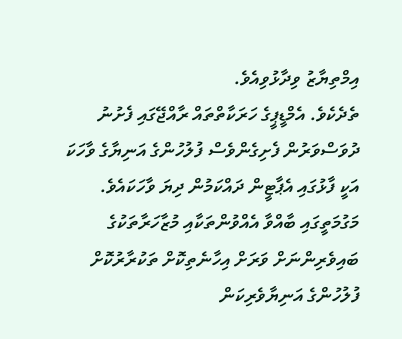އިމްތިޔާޒު ވިދާޅުވިއެވެ.
ތެދެކެވެ. އެމްޑީޕީގެ ހަރަކާތްތައް ރާއްޖޭގައި ފެށުނު ދުވަސްވަރުން ފެށިގެންވެސް ފުލުހުންގެ އަނިޔާގެ ވާހަކަ އަކީ ފާޅުގައި އެޕާޓީން ދައްކަމުން ދިޔަ ވާހަކައެވެ. މަގުމަތީގައި ބާއްވާ އެއްވުންތަކާއި މުޒާހަރާތަކުގެ ބައިވެރިންނަށް ވަރަށް އިހާނެތިކޮށް ތަކުރާރުކޮށް ފުލުހުންގެ އަނިޔާވެރިކަން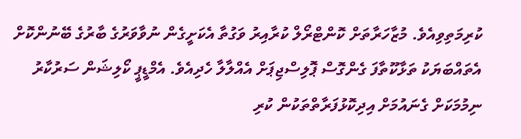ކުރިމަތިވިއެވެ. މުޒާހަރާތަށް ކޮންޓްރޯލް ކުރާއިރު ވަގުތާ އެކަށީގެން ނުވާވަރުގެ ބާރުގެ ބޭނުންކޮށް އެތައްބަޔަކު ތަޅާކޫތާފަ ގެންގޮސް ޕޮލިސްޖިޕަށް އެއްލާލާ ހެދިއެވެ. އެމްޑީޕީ ކޯލިޝަން ސަރުކާރު ނިމުމަކަށް ގެނައުމަށް އިދިކޮޅުފަރާތްތަކުން ކުރި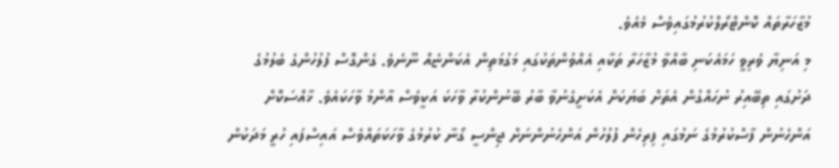މުޒާހަރާތައް ކޮންޓްރޯލްކުރުމުގައިވެސް މެއެވެ.
މި އަނިޔާ ވެރިވީ ހަމައެކަނި ބާއްވާ މުޒާހަރާ ތަކާއި އެއްވުންތަކުގައި މަގުމަތިން އެކަންޏެއް ނޫނެވެ. ގެންގޮސް ފުލުހުންގެ ބެލުމުގެ ދަށުގައި ތިބޭއިރު ނުހައްގުން އެތަށް ބަޔަކަށް އެކަށީގެނުވާ ބާރު ބޭނުންކުރާ ވާހަކަ އަކީވެސް އާންމު ވާހަކައެވެ. ޚާއްސަކޮށް އަންހެނުން ފާސްކުރުމުގެ ނަމުގައި ފިރިހެން ފުލުހުން އަންހެނުންނަށް ޖިންސީ ގޯނާ ކުރުމުގެ ވާހަކަތައްވެސް އައިސްފައި ހުރީ މަދަކުން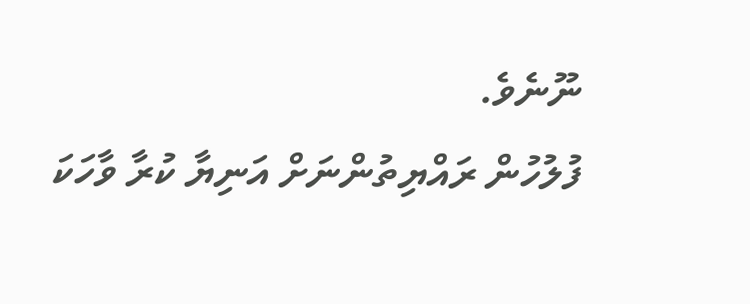ނޫނެވެ.
ފުލުހުން ރައްޔިތުންނަށް އަނިޔާ ކުރާ ވާހަކަ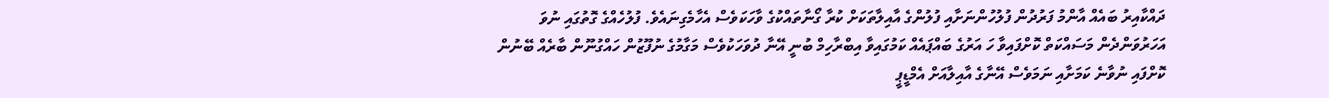ދައްކާއިރު ބައެއް އާންމު ފަރުދުން ފުލުހުންނަށާއި ފުލުންގެ އާއިލާތަކަށް ކުރާ ގޯނާތައްކުގެ ވާހަކަވެސް އެހާމެގިނައެވެ. ފުލުހެއްގެ ގޮތުގައި ނުވަ އަހަރުވަންދެން މަސައްކަތް ކޮށްފައިވާ ހަ އަރުގެ ބައްޕައެއް ކަމުގައިވާ އިބްރާހިމް ބުނީ އޭނާ ދުވަހަކުވެސް މަގާމުގެ ނުފޫޒުން ހައްގުނޫން ބާރެއް ބޭނުން ކޮށްފައި ނުވާނެ ކަމަށާއި ނަމަވެސް އޭނާގެ އާއިލާއަށް އެމްޑީޕީ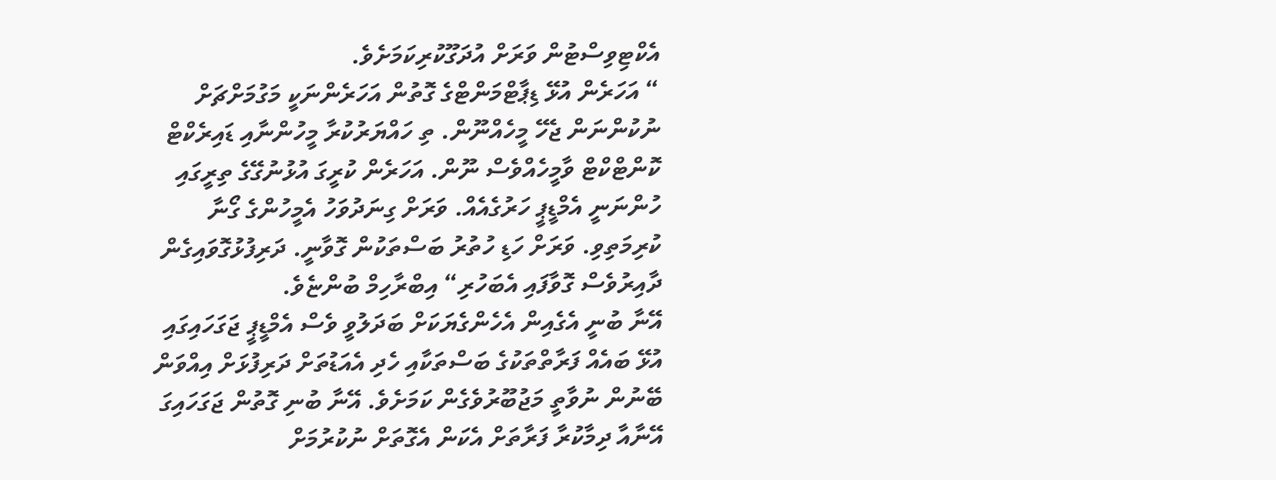އެކްޓިވިސްޓުން ވަރަށް އުދަގޫކުރިކަމަށެވެ.
“ އަހަރެން އުޅޭ ޑިޕާޓްމަންޓްގެ ގޮތުން އަހަރެންނަކީ މަގުމަށްޗަށް ނުކުންނަން ޖެހޭ މީހެއްނޫން. ތި ހައްޔަރުކުރާ މީހުންނާއި ޑައިރެކްޓް ކޮންޓްކްޓް ވާމީހެއްވެސް ނޫން. އަހަރެން ކުރީގަ އުޅުނުގޭގެ ތިރީގައި ހުންނަނީ އެމްޑީޕީ ހަރުގެއެއް. ވަރަށް ގިނަދުވަހު އެމީހުންގެ ގޯނާ ކުރިމަތިވި. ވަރަށް ހަޑި ހުތުރު ބަސްތަކުން ގޮވާނީ. ދަރިފުޅުގޮވައިގެން ދާއިރުވެސް ގޮވާފައި އެބަހުރި“ އިބްރާހިމް ބުންޏެވެ.
އޭނާ ބުނީ އެގެއިން އެހެންގެޔަކަށް ބަދަލުވީ ވެސް އެމްޑީޕީ ޖަގަހައިގައި އުޅޭ ބައެއް ފަރާތްތަކުގެ ބަސްތަކާއި ހެދި އެއަޑުތަށް ދަރިފުޅަށް އިއްވަން ބޭނުން ނުވާތީ މަޖުބޫރުވެގެން ކަމަށެވެ. އޭނާ ބުނި ގޮތުން ޖަގަހައިގަ އޭނާއާ ދިމާކުރާ ފަރާތަށް އެކަން އެގޮތަށް ނުކުރުމަށް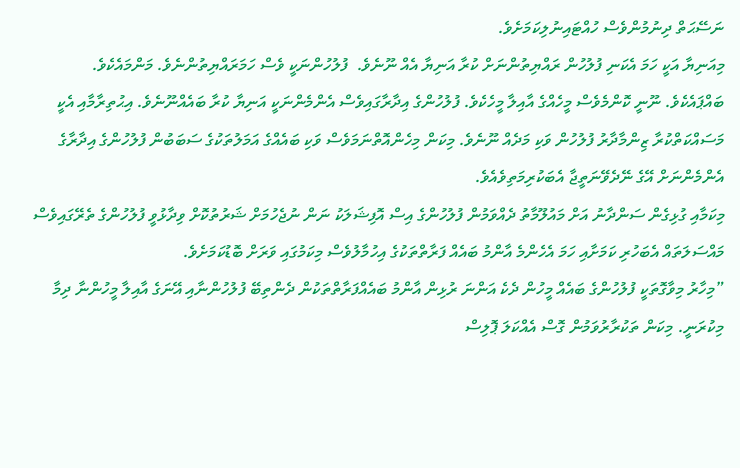ނަސޭޙަތް ދިނުމުންވެސް ހުއްޓައިނުލިކަމަށެވެ.
މިއަނިޔާ އަކީ ހަމަ އެކަނި ފުލުހުން ރައްޔިތުންނަށް ކުރާ އަނިޔާ އެއް ނޫނެވެ.  ފުލުހުންނަކީ ވެސް ހަމަރައްޔިތުންނެވެ. މަންމައެކެވެ. ބައްޕައެކެވެ. ނޫނީ ކޮންމެވެސް މީހެއްގެ އާއިލާ މީހެކެވެ. ފުލުހުންގެ އިދާރާގައިވެސް އެންމެންނަކީ އަނިޔާ ކުރާ ބައެއްނޫނެވެ. އިޙުތިރާމާއި އެކީ މަސައްކަތްކުރާ ޒިންމާދާރު ފުލުހުން ވަކި މަދެއް ނޫނެވެ. މިކަން މިހެންއޮތްނަމަވެސް ވަކި ބައެއްގެ އަމަލުތަކުގެ ސަބަބުން ފުލުހުންގެ އިދާރާގެ އެންމެންނަށް އޭގެ ނޭދެވޭނަތީޖާ އެބަކުރިމަތިވެއެވެ.
މިކަމާއި ގުޅިގެން ސަންދާނު އަށް މައުލޫމާތު ދެއްވަމުން ފުލުހުންގެ އިސް އޮފިޝަލަކު ނަން ނުޖެހުމަށް ޝަރުތުކޮށް ވިދާޅުވީ ފުލުހުންގެ ތެރޭގައިވެސް މައްސަލަތައް އެބަހުރި ކަމަށާއި ހަމަ އެހެންމެ އާންމު ބައެއް ފަރާތްތަކުގެ އިހުމާލުވެސް މިކަމުގައި ވަރަށް ބޮޑުކަމަށެވެ.
”މިހާރު މިވާގޮތަކީ ފުލުހުންގެ ބައެއް މީހުން ދެކެ އަންނަ ރުޅިން އާންމު ބައެއްފަރާތްތަކުން ދެންތިބޭ ފުލުހުންނާއި އޭނަގެ އާއިލާ މީހުންނާ ދިމާ މިކުރަނީ. މިކަން ތަކުރާރުވަމުން ގޮސް އެއްކަލަ ޕޮލިސް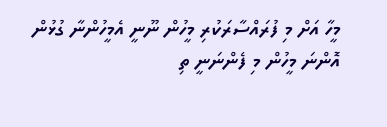މީހާ އަށް މި ފުރައްސާރަކުރި މީހުން ނޫނީ އެމީހުންނާ ގުޅުން އޮންނަ މީހުން މި ފެންނަނީ ތި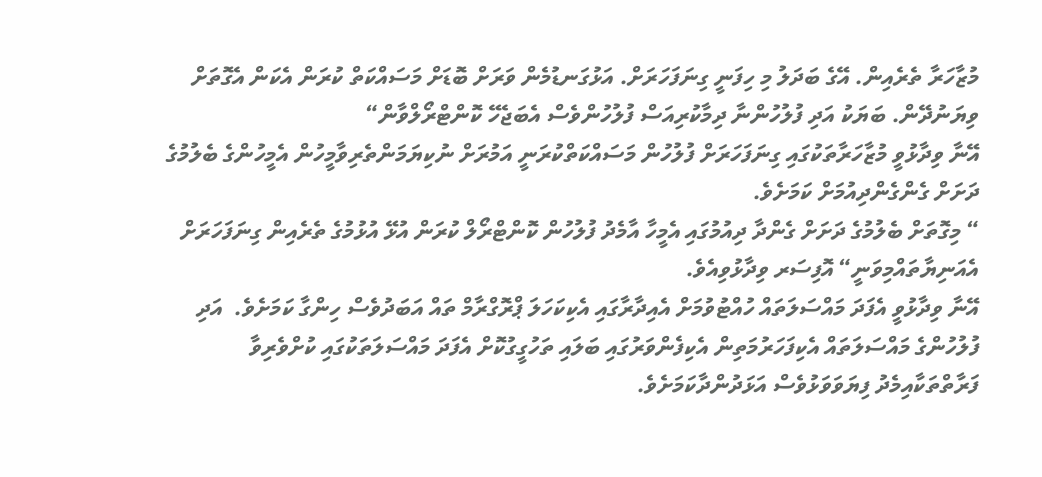މުޒާހަރާ ތެރެއިން. އޭގެ ބަދަލު މި ހިފަނީ ގިނަފަހަރަށް. އަޅުގަނޑުމެން ވަރަށް ބޮޑަށް މަސައްކަތް ކުރަން އެކަން އެގޮތަށް ވިޔަނުދޭން. ބަޔަކު އަދި ފުލުހުންނާ ދިމާކުރިއަސް ފުލުހުންވެސް އެބަޖެހޭ ކޮންޓްރޯލްވާން“
އޭނާ ވިދާޅުވީ މުޒާހަރާތަކުގައި ގިނަފަހަރަށް ފުލުހުން މަސައްކަތްކުރަނީ އަމުރަށް ނުކިޔަމަންތެރިވާމީހުން އެމީހުންގެ ބެލުމުގެ ދަށަށް ގެންގެންދިއުމަށް ކަމަށެވެ.
“ މިގޮތަށް ބެލުމުގެ ދަށަށް ގެންދާ ދިއުމުގައި އެމީހާ އާމެދު ފުލުހުން ކޮންޓްރޯލް ކުރަން އުޅޭ އުޅުމުގެ ތެރެއިން ގިނަފަހަރަށް އެއަނިޔާތައްމިވަނީ“ އޮފިސަރ ވިދާޅުވިއެވެ.
އޭނާ ވިދާޅުވީ އެފަދަ މައްސަލަތައް ހުއްޓުވުމަށް އެއިދާރާގައި އެކިކަހަލަ ޕްރޮގްރާމް ތައް އަބަދުވެސް ހިންގާ ކަމަށެވެ.  އަދި ފުލުހުންގެ މައްސަލަތައް އެކިފަހަރުމަތިން އެކިފެންވަރުގައި ބަލައި ތަހުގީގުކޮށް އެފަދަ މައްސަލަތަކުގައި ކުށްވެރިވާ ފަރާތްތަކާއިމެދު ފިޔަވަވަޅުވެސް އަޅަދުންދާކަމަށެވެ.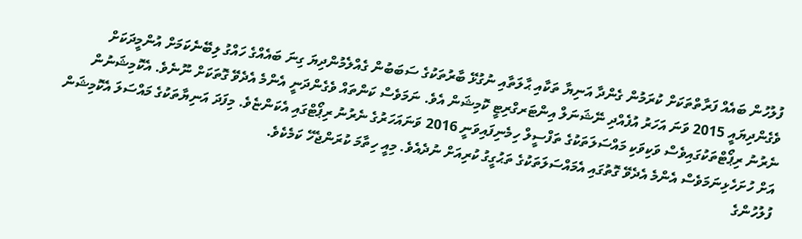ފުލުހުން ބައެއް ފަރާތްތަކަށް ކުރަމުން ގެންދާ އަނިޔާ ތަކާއި ޙާލަތާއި ނުގުޅޭ ބާރުތަކުގެ ސަބަބުން ގެއްލެމުންދިޔަ ގިނަ ބައެއްގެ ހައްގު ލިބޭނެކަމަށް އުންމީދަކަށް ވެގެންދިޔައީ 2015 ވަނަ އަހަރު އުފެއްދި ނޭޝަނަލް އިންޓަރގްރިޓީ ކޮމިޝަން އެވެ. ނަމަވެސް ކަންތައް ވެގެންދަނީ އެންމެ އެދެވޭ ގޮތަކަށް ނޫނެވެ. އެކޮމިޝަނުން ނެރުނު ރިޕޯޓްތަކުގައިވެސް ވަކިވަކި މައްސަލަތަކުގެ ތަފްސީލް ހިމެނިފައިވަނީ 2016 ވަނައަހަރުގެ ނެރުނު ރިޕޯޓްގައި އެކަންޏެވެ. މިފަދަ އަނިޔާތަކުގެ މައްސަލަ އެކޮމިޝަން އަށް ހުށަހެޅިނަމަވެސް އެންމެ އެދެވޭ ގޮތުގައި އެމައްސަލަތަކުގެ ތަޙުގީގު ކުރިއަށް ނުދެއެވެ. މިއީ ހިތާމަ ކުރަންޖެހޭ ކަމެކެވެ.
ފުލުހުންގެ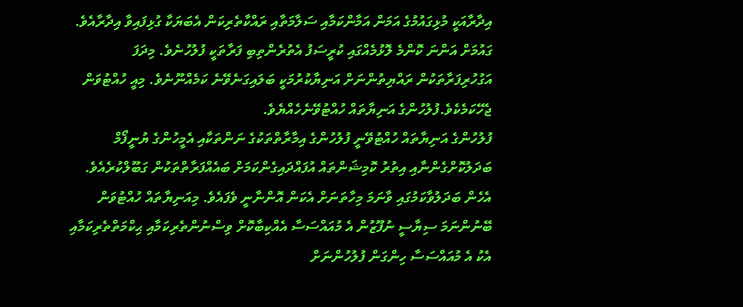އިދާރާއަކީ މުޅިގައުމުގެ އަމަން އަމާންކަމާއި ސަލާމަތާއި ރައްކާތެރިކަން އެބަޔަކާ ގުޅިފައިވާ އިދާރާއެވެ. ގައުމަށް އަންނަ ކޮންމެ ލޮޅުމެއްގައި ކުރީސަފު އެތުރެންތިބި ފަރާތަކީ ފުލުހުނެވެ. މިދަފަ އަގުހުރިފަރާތަކުން ރައްޔިތުންނަށް އަނިޔާކުރުމަކީ ބަލައިގަނެވޭނެ ކަމެއްނޫނެވެ. މިއީ ހުއްޓުވަން ޖެހޭކަމެކެވެ.ފުލުހުންގެ އަނިޔާތައް ހުއްޓުވޭނެހެއްޔެވެ.
ފުލުހުންގެ އަނިޔާތައް ހުއްޓުވޭނީ ފުލުހުންގެ އިމާރާތްތަކުގެ ނަންތަކާއި އެމީހުންގެ ޔުނީފޯމް ބަދަލުކޮށްގެންނާއި އިތުރު ކޮމިޝަންތައް އުފައްދައިގެންކަމަށް ބައެއްފަރާތްތަކުން ގަބޫލްކުރެއެވެ. އެހެން ބަދަލުވާކަމުގައި ވާނަމަ މިހާތަނަށް އެކަން އޮންނާނީ ވެފައެވެ. މިއަނިޔާތައް ހުއްޓުވަން ބޭނުންނަމަ ސިޔާސީ ނުފޫޒުން އެ މުއައްސަސާ އެއްކިބާކޮށް ވިސްނުންތެރިކަމާއި ޙިކްމަތްތެރިކަމާއި އެކު އެ މުއައްސަސާ ހިންގަން ފުލުހުންނަށް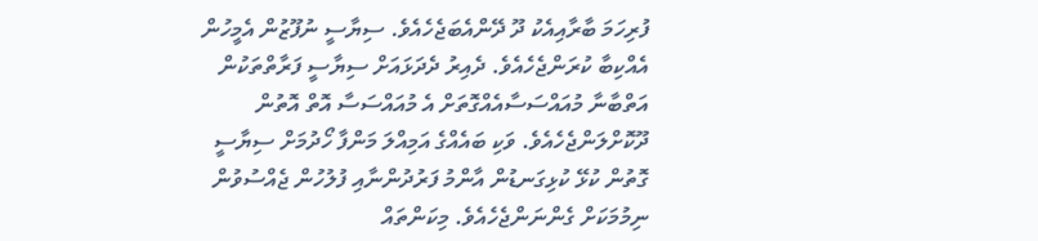ފުރިހަމަ ބާރާއިއެކު ދޫ ދޭންއެބަޖެހެއެވެ. ސިޔާސީ ނުފޫޒުން އެމީހުން އެއްކިބާ ކުރަންޖެހެއެވެ. ދެއިރު ދެދަޅައަށް ސިޔާސީ ފަރާތްތަކުން އަތްބާނާ މުއައްސަސާއެއްގޮތަށް އެ މުއައްސަސާ އޮތް އޮތުން ދޫކޮށްލަންޖެހެއެވެ. ވަކި ބައެއްގެ އަމިއްލަ މަންފާ ހޯދުމަށް ސިޔާސީ ގޮތުން ކުޅޭ ކުޅިގަނޑުން އާންމު ފަރުދުންނާއި ފުލުހުން ޖެއްސުވުން ނިމުމަކަށް ގެންނަންޖެހެއެވެ. މިކަންތައް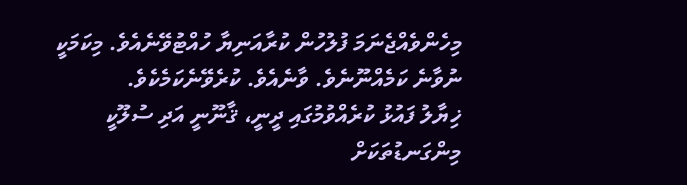މިހެންވެއްޖެނަމަ ފުލުހުން ކުރާއަނިޔާ ހުއްޓުވޭނެއެވެ. މިކަމަކީ ނުވާނެ ކަމެއްނޫނެވެ. ވާނެއެވެ. ކުރެވޭނެކަމެކެވެ.
ޚިޔާލު ފައުޅު ކުރެއްވުމުގައި ދީނީ، ޤާނޫނީ އަދި ސުލޫކީ މިންގަނޑުތަކަށް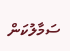ސަމާލުކަން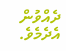ދެއްވުން އެދެމެވެ.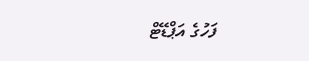ފަހުގެ އަޕްޑޭޓް